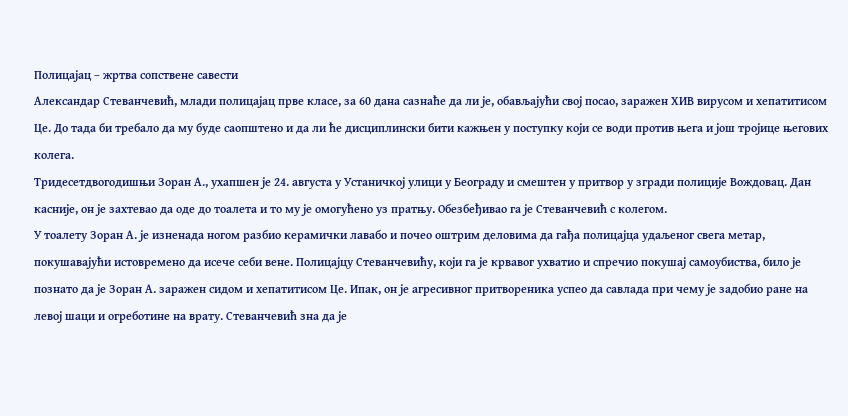Полицајац – жртва сопствене савести
Александар Стеванчевић, млади полицајац прве класе, за 60 дана сазнаће да ли је, обављајући свој посао, заражен ХИВ вирусом и хепатитисом Цe. До тада би требало да му буде саопштено и да ли ће дисциплински бити кажњен у поступку који се води против њега и још тројице његових колега.
Тридесетдвогодишњи Зоран А., ухапшен је 24. августа у Устаничкој улици у Београду и смештен у притвор у згради полиције Вождовaц. Дан касније, он је захтевао да оде до тоалета и то му је омогућено уз пратњу. Обезбеђивао га је Стеванчевић с колегом.
У тоалету Зоран А. је изненада ногом разбио керамички лавабо и почео оштрим деловима да гађа полицајца удаљеног свега метар, покушавајући истовремено да исече себи вене. Полицајцу Стеванчевићу, који га је крвавог ухватио и спречио покушај самоубиства, било је познато да је Зоран А. заражен сидом и хепатитисом Це. Ипак, он је агресивног притвореника успео да савлада при чему је задобио ране на левој шаци и огреботине на врату. Стеванчевић зна да је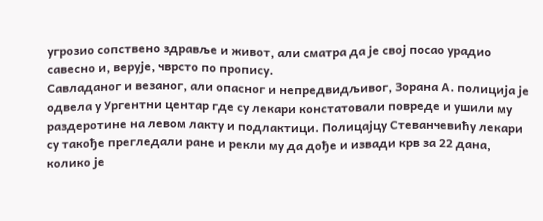угрозио сопствено здравље и живот, али сматра да је свој посао урадио савесно и, верује, чврсто по пропису.
Савладаног и везаног, али опасног и непредвидљивог, Зорана А. полиција је одвела у Ургентни центар где су лекари констатовали повреде и ушили му раздеротине на левом лакту и подлактици. Полицајцу Стеванчевићу лекари су такође прегледали ране и рекли му да дође и извади крв за 22 дана, колико је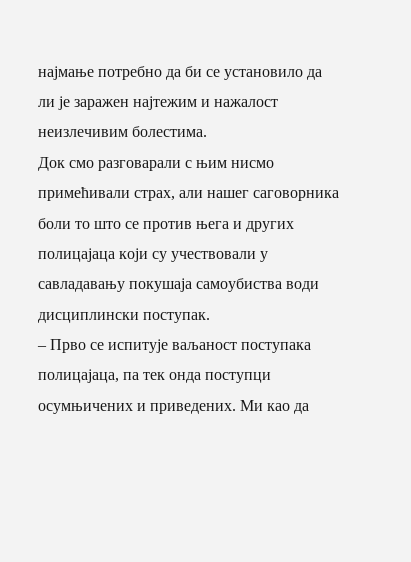најмање потребно да би се установило да ли је заражен најтежим и нажалост неизлечивим болестима.
Док смо разговарали с њим нисмо примећивали страх, али нашег саговорника боли то што се против њега и других полицајаца који су учествовали у савладавању покушаја самоубиства води дисциплински поступак.
– Прво се испитује ваљаност поступака полицајаца, па тек онда поступци осумњичених и приведених. Ми као да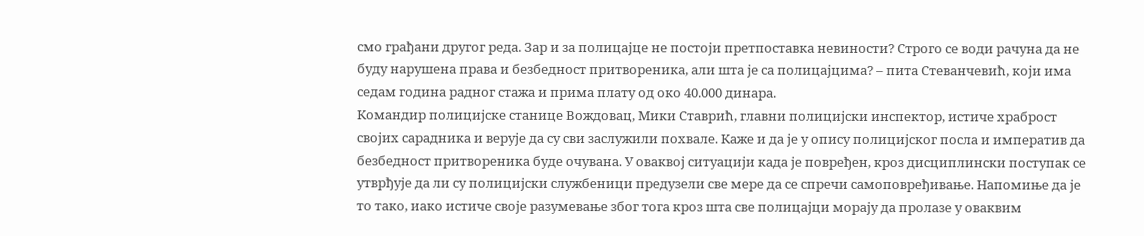смо грађани другог реда. Зар и за полицајце не постоји претпоставка невиности? Строго се води рачуна да не буду нарушена права и безбедност притвореника, али шта је са полицајцима? – пита Стеванчевић, који има седам година радног стажа и прима плату од око 40.000 динара.
Командир полицијске станице Вождовац, Мики Ставрић, главни полицијски инспектор, истиче храброст својих сарадника и верује да су сви заслужили похвале. Каже и да је у опису полицијског посла и императив да безбедност притвореника буде очувана. У оваквој ситуацији када је повређен, кроз дисциплински поступак се утврђује да ли су полицијски службеници предузели све мере да се спречи самоповређивање. Напомиње да је то тако, иако истиче своје разумевање због тога кроз шта све полицајци морају да пролазе у оваквим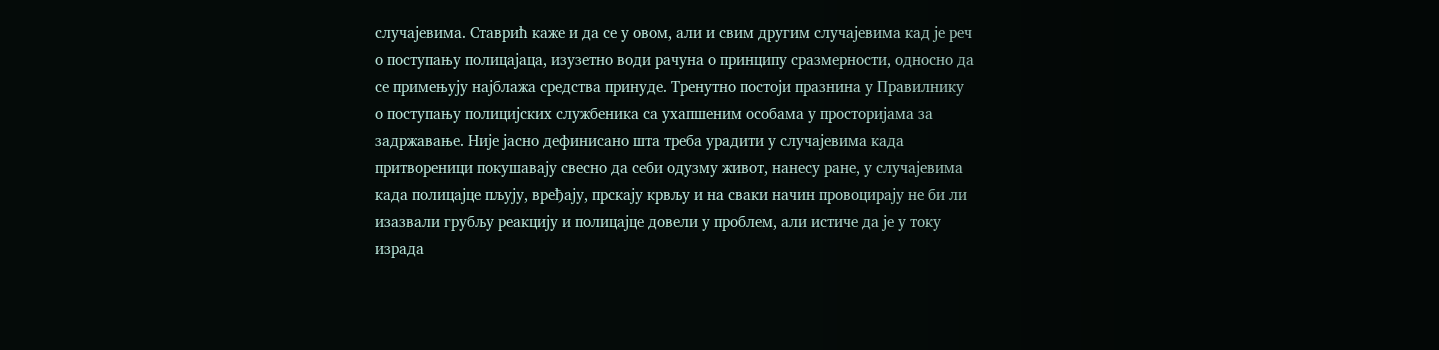случајевима. Ставрић каже и да се у овом, али и свим другим случајевима кад је реч о поступању полицајаца, изузетно води рачуна о принципу сразмерности, односно да се примењују најблажа средства принуде. Тренутно постоји празнина у Правилнику о поступању полицијских службеника са ухапшеним особама у просторијама за задржавање. Није јасно дефинисано шта треба урадити у случајевима када притвореници покушавају свесно да себи одузму живот, нанесу ране, у случајевима када полицајце пљују, вређају, прскају крвљу и на сваки начин провоцирају не би ли изазвали грубљу реакцију и полицајце довели у проблем, али истиче да је у току израда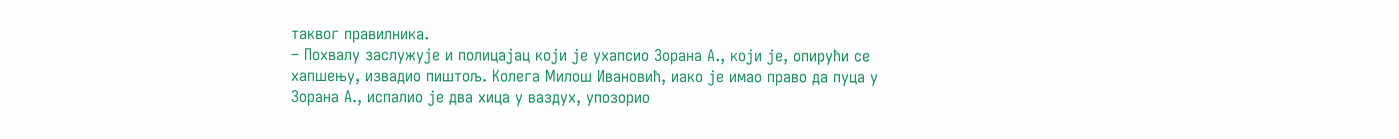таквог правилника.
– Похвалу заслужује и полицајац који је ухапсио Зорана А., који је, опирући се хапшењу, извадио пиштољ. Колега Милош Ивановић, иако је имао право да пуца у Зорана А., испалио је два хица у ваздух, упозорио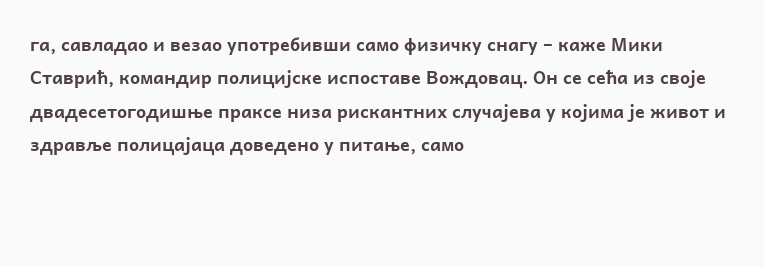га, савладао и везао употребивши само физичку снагу – каже Мики Ставрић, командир полицијске испоставе Вождовац. Он се сећа из своје двадесетогодишње праксе низа рискантних случајева у којима је живот и здравље полицајаца доведено у питање, само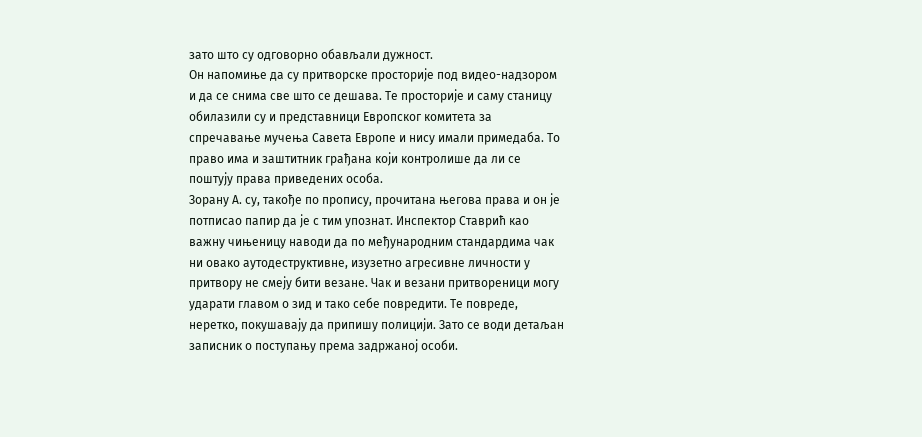зато што су одговорно обављали дужност.
Он напомиње да су притворске просторије под видео-надзором и да се снима све што се дешава. Те просторије и саму станицу обилазили су и представници Европског комитета за спречавање мучења Савета Европе и нису имали примедаба. То право има и заштитник грађана који контролише да ли се поштују права приведених особа.
Зорану А. су, такође по пропису, прочитана његова права и он је потписао папир да је с тим упознат. Инспектор Ставрић као важну чињеницу наводи да по међународним стандардима чак ни овако аутодеструктивне, изузетно агресивне личности у притвору не смеју бити везане. Чак и везани притвореници могу ударати главом о зид и тако себе повредити. Те повреде, неретко, покушавају да припишу полицији. Зато се води детаљан записник о поступању према задржаној особи.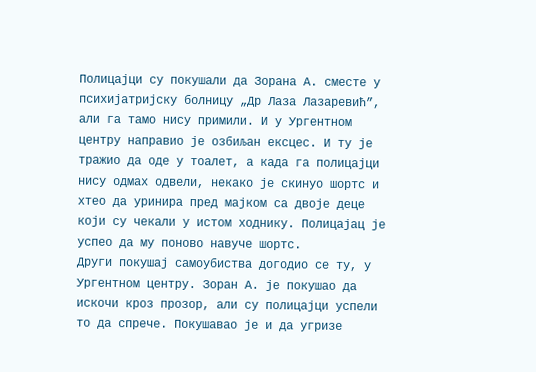Полицајци су покушали да Зорана А. сместе у психијатријску болницу „Др Лаза Лазаревић”, али га тамо нису примили. И у Ургентном центру направио је озбиљан ексцес. И ту је тражио да оде у тоалет, а када га полицајци нису одмах одвели, некако је скинуо шортс и хтео да уринира пред мајком са двоје деце који су чекали у истом ходнику. Полицајац је успео да му поново навуче шортс.
Други покушај самоубиства догодио се ту, у Ургентном центру. Зоран А. је покушао да искочи кроз прозор, али су полицајци успели то да спрече. Покушавао је и да угризе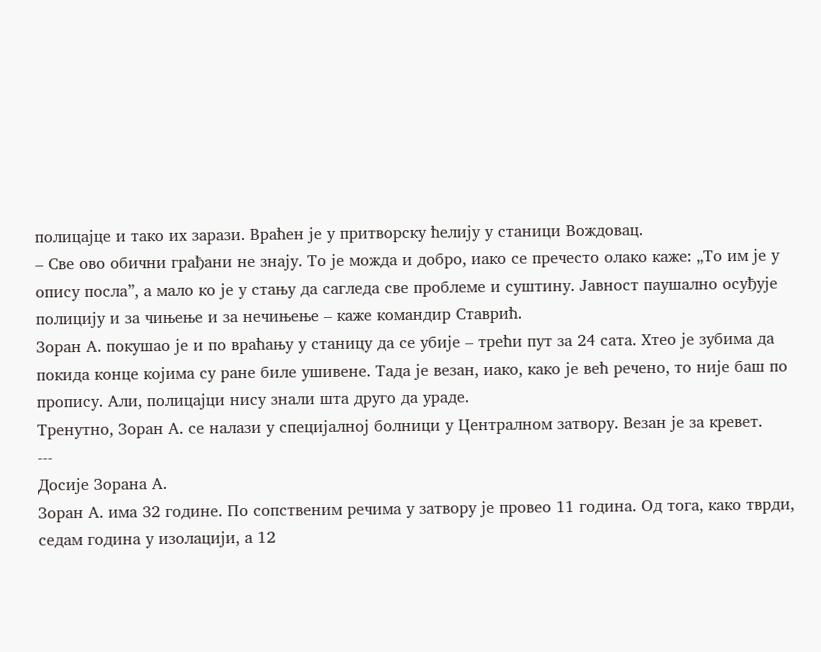полицајце и тако их зарази. Враћен је у притворску ћелију у станици Вождовац.
– Све ово обични грађани не знају. То је можда и добро, иако се пречесто олако каже: „То им је у опису посла”, а мало ко је у стању да сагледа све проблеме и суштину. Јавност паушално осуђује полицију и за чињење и за нечињење – каже командир Ставрић.
Зоран А. покушао је и по враћању у станицу да се убије – трећи пут за 24 сата. Хтео је зубима да покида конце којима су ране биле ушивене. Тада је везан, иако, како је већ речено, то није баш по пропису. Али, полицајци нису знали шта друго да ураде.
Тренутно, Зоран А. се налази у специјалној болници у Централном затвору. Везан је за кревет.
---
Досије Зорана А.
Зоран А. има 32 године. По сопственим речима у затвору је провео 11 година. Од тога, како тврди, седам година у изолацији, а 12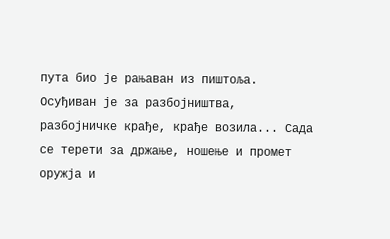пута био је рањаван из пиштоља. Осуђиван је за разбојништва, разбојничке крађе, крађе возила... Сада се терети за држање, ношење и промет оружја и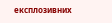експлозивних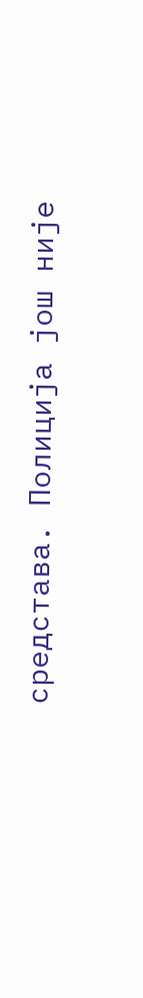средстава. Полиција још није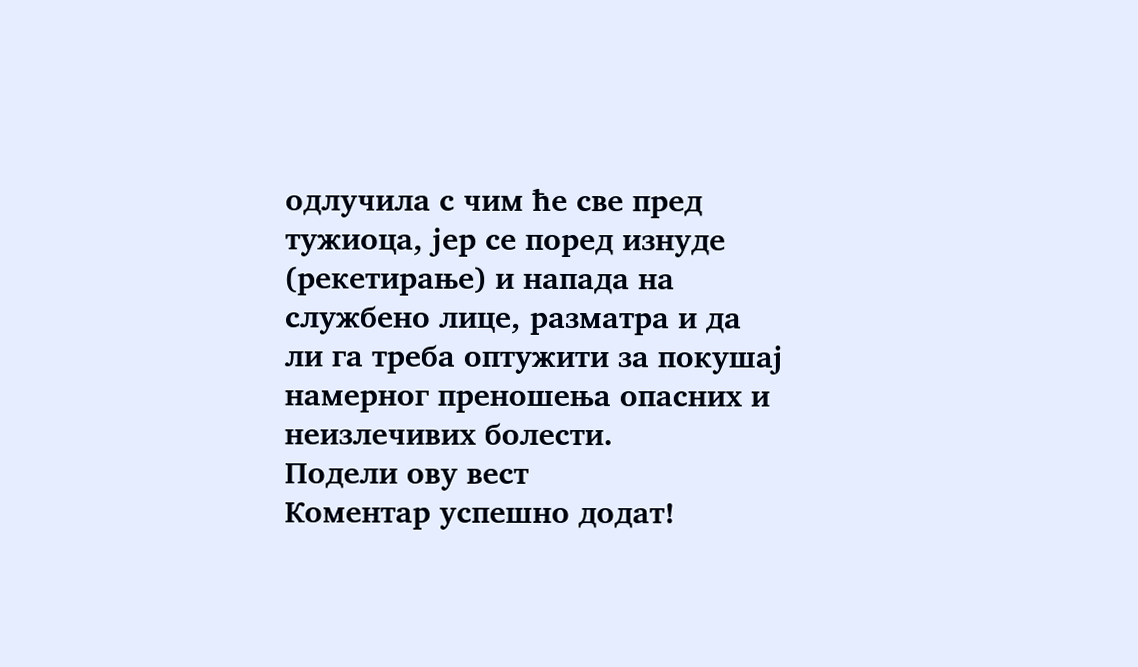одлучила с чим ће све пред тужиоца, јер се поред изнуде (рекетирање) и напада на службено лице, разматра и да ли га треба оптужити за покушај намерног преношења опасних и неизлечивих болести.
Подели ову вест
Комeнтар успeшно додат!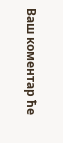Ваш комeнтар ћe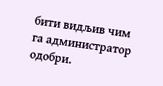бити видљив чим га администратор одобри.